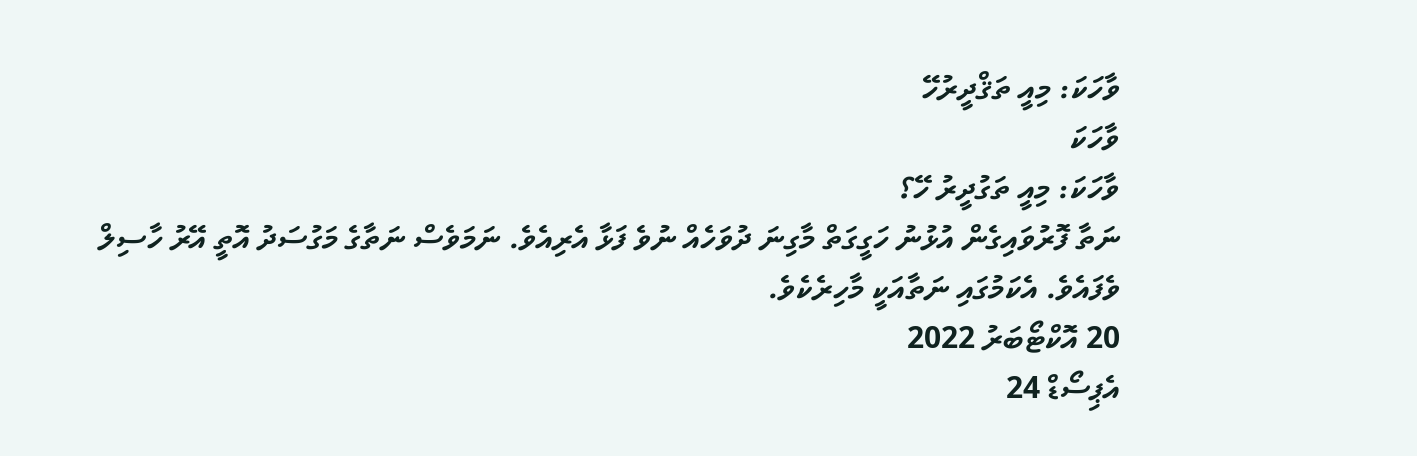ވާހަކަ: މިއީ ތަޤްދީރުހޭ
ވާހަކަ
ވާހަކަ: މިއީ ތަގުދީރު ހޭ؟
ނަތާ ފޮރުވައިގެން އުޅުނު ހަގީގަތް މާގިނަ ދުވަހެއް ނުވެ ފަޅާ އެރިއެވެ. ނަމަވެސް ނަތާގެ މަގުސަދު އޮތީ އޭރު ހާސިލް ވެފައެވެ. އެކަމުގައި ނަތާއަކީ މާހިރެކެވެ.
20 އޮކްޓޯބަރު 2022
އެޕިސޯޑް 24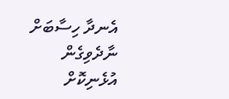އެނދާ ހިސާބަށް ނާދެވިގެން އުޅެނިކޮށް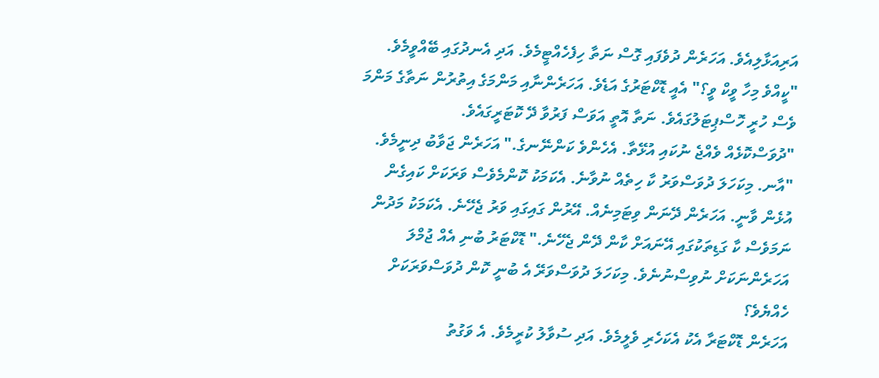އަރިއަޅާލިއެވެ. އަހަރެން ދުވެފައި ގޮސް ނަތާ ހިފެހެއްޓީމެވެ. އަދި އެނދުގައި ބޭއްވީމެވެ.
"ކީއްވެ މިހާ ވީކް ވީ؟" އެއީ ޑޮކްޓަރުގެ އަޑެވެ. އަހަރެންނާއި މަންމަގެ އިތުރުން ނަތާގެ މަންމަ ވެސް ހުރީ ހޮސްޕިޓަލުގައެވެ. ނަތާ އޮތީ އަވަސް ފަރުވާ ދޭ ކޮޓަރީގައެވެ.
"ދުވަސްކޮޅެއް ވެއްޖެ ނުކައި އުޅޭތާ. އެހެންވެ ކަންނޭނގެ." އަހަރެން ޖަވާބު ދިނީމެވެ.
"އާނ. މިކަހަލަ ދުވަސްވަރު ކާ ހިތެއް ނުވާނެ. އެކަމަކު ކޮންމެވެސް ވަރަކަށް ކައިގެން އުޅެން ވާނީ. އަހަރެން ދޭނަން ވިޓަމިނެއް. އޭރުން ގައިގައި ވަރު ޖެހޭނެ. އެކަމަކު މަދުން ނަމަވެސް ކާ ގަޑިތަކުގައި އޭނައަށް ކާން ދޭން ޖެހޭނެ." ޑޮކްޓަރު ބުނި އެއް ޖުމްލަ އަހަރެންނަކަށް ނުވިސްނުނެވެ. މިކަހަލަ ދުވަސްވަރޭ އެ ބުނީ ކޮން ދުވަސްވަރަކަށް ހެއްޔެވެ؟
އަހަރެން ޑޮކްޓަރާ އެކު އެކަހެރި ވެލީމެވެ. އަދި ސުވާލު ކުރީމެވެ. އެ ވަގުތު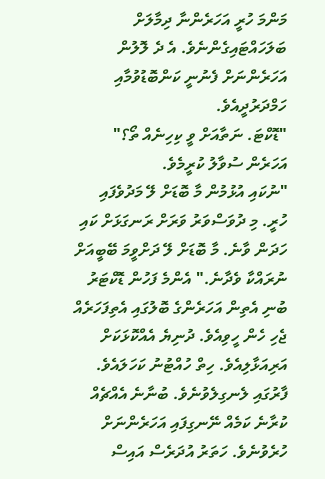މަންމަ ހުރީ އަހަރެންނާ ދިމާލަށް ބަލަހައްޓައިގެންނެވެ. އެ ދެ ލޮލުން އަހަރެންނަށް ފެނުނީ ކަންބޮޑުވުމާއި ހަމްދަރުދީއެވެ.
"ޑޮކްޓަ. ނަތާއަށް ވީ ކިހިނެއް ތޯ؟" އަހަރެން ސުވާލު ކުރީމެވެ.
"ނުކައި އުޅުމުން މާ ބޮޑަށް ލޭ މަދުވެފައި ހުރީ. މި ދުވަސްވަރު ވަރަށް ރަނގަޅަށް ކައި ހަދަން ވާނެ. މާ ބޮޑަށް ލޭ ދަށްވީމަ ބޭބީއަށް ނުރައްކާ ވެދާނެ." އެންމެ ފަހުން ޑޮކްޓަރު ބުނި އެތިން އަހަރެންގެ ބޮލުގައި އެތިފަހަރެއް ޖެހި ހެން ހީވިއެވެ. ދުނިޔެ އެއްކޮޅަކަށް އަރިއަޅާލިއެވެ. ހިތް ހުއްޓުނު ކަހަލައެވެ. ފާރުގައި ލެނގިލެވުނެވެ. ބުނާނެ އެއްޗެއް ކުރާނެ ކަމެއް ނޭނގިފައި އަހަރެންނަށް ހުރެވުނެވެ. ހަތަރު އުދަރެސް އައިސް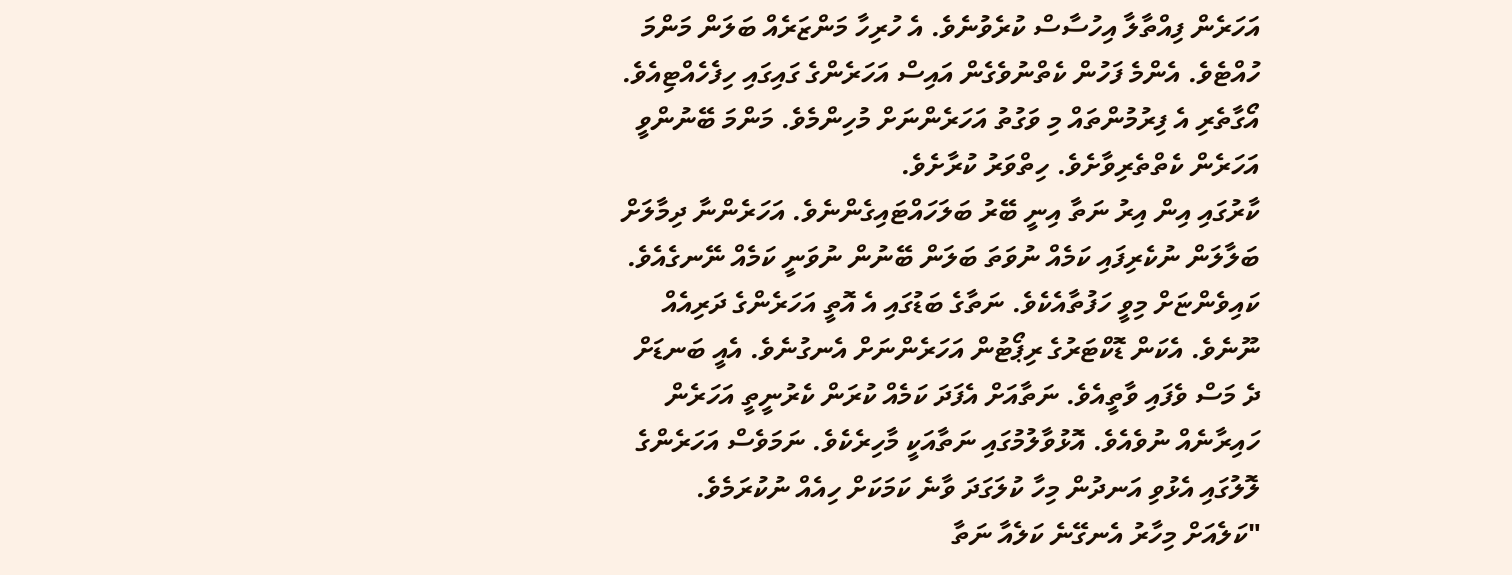އަހަރެން ފިއްތާލާ އިހުސާސް ކުރެވުނެވެ. އެ ހުރިހާ މަންޒަރެއް ބަލަން މަންމަ ހުއްޓެވެ. އެންމެ ފަހުން ކެތްނުވެގެން އައިސް އަހަރެންގެ ގައިގައި ހިފެހެއްޓިއެވެ. އޯގާތެރި އެ ފިރުމުންތައް މި ވަގުތު އަހަރެންނަށް މުހިންމެވެ. މަންމަ ބޭނުންވީ އަހަރެން ކެތްތެރިވާށެވެ. ހިތްވަރު ކުރާށެވެ.
ކާރުގައި އިން އިރު ނަތާ އިނީ ބޭރު ބަލަހައްޓައިގެންނެވެ. އަހަރެންނާ ދިމާލަށް ބަލާލަން ނުކެރިފައި ކަމެއް ނުވަތަ ބަލަން ބޭނުން ނުވަނީ ކަމެއް ނޭނގެއެވެ. ކައިވެންޏަށް މިވީ ހަފުތާއެކެވެ. ނަތާގެ ބަޑުގައި އެ އޮތީ އަހަރެންގެ ދަރިއެއް ނޫނެވެ. އެކަން ޑޮކްޓަރުގެ ރިޕޯޓުން އަހަރެންނަށް އެނގުނެވެ. އެއީ ބަނޑަށް ދެ މަސް ވެފައި ވާތީއެވެ. ނަތާއަށް އެފަދަ ކަމެއް ކުރަން ކެރުނީތީ އަހަރެން ހައިރާނެއް ނުވެއެވެ. އޮޅުވާލުމުގައި ނަތާއަކީ މާހިރެކެވެ. ނަމަވެސް އަހަރެންގެ ލޮލުގައި އެޅުވި އަނދުން މިހާ ކުލަގަދަ ވާނެ ކަމަކަށް ހިއެއް ނުކުރަމެވެ.
"ކަލެއަށް މިހާރު އެނގޭނެ ކަލެއާ ނަތާ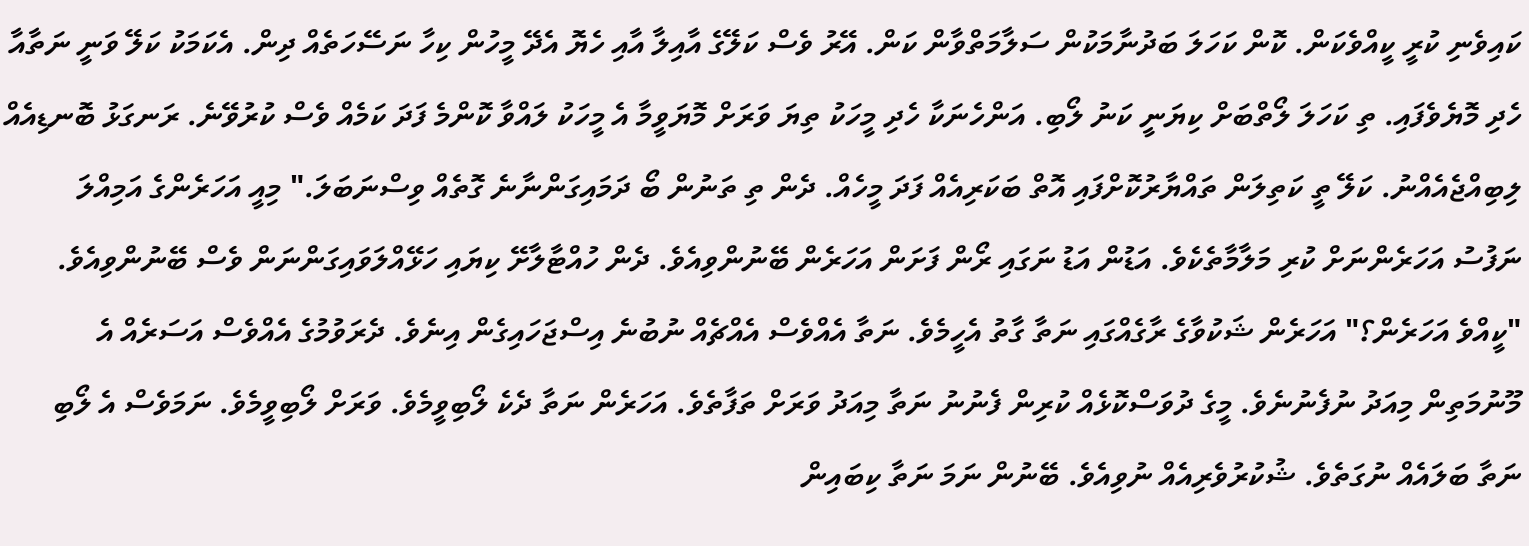ކައިވެނި ކުރީ ކީއްވެކަން. ކޮން ކަހަލަ ބަދުނާމަކުން ސަލާމަތްވާން ކަން. އޭރު ވެސް ކަލޭގެ އާއިލާ އާއި ހެޔޮ އެދޭ މީހުން ކިހާ ނަސޭހަތެއް ދިން. އެކަމަކު ކަލޭ ވަނީ ނަތާއާ ހެދި މޮޔެވެފައި. ތި ކަހަލަ ލޯތްބަށް ކިޔަނީ ކަނު ލޯބި. އަންހެނަކާ ހެދި މީހަކު ތިޔަ ވަރަށް މޮޔަވީމާ އެ މީހަކު ލައްވާ ކޮންމެ ފަދަ ކަމެއް ވެސް ކުރުވޭނެ. ރަނގަޅު ބޮނޑިއެއް ލިބިއްޖެއެއްނު. ކަލޭ ތީ ކަތިލަން ތައްޔާރުކޮށްފައި އޮތް ބަކަރިއެއް ފަދަ މީހެއް. ދެން ތި ތަނުން ބޯ ދަމައިގަންނާނެ ގޮތެއް ވިސްނަބަލަ." މިއީ އަހަރެންގެ އަމިއްލަ ނަފުސު އަހަރެންނަށް ކުރި މަލާމާތެކެވެ. އަޑުން އަޑު ނަގައި ރޯން ފަށަން އަހަރެން ބޭނުންވިއެވެ. ދެން ހުއްޓާލާށޭ ކިޔައި ހަޅޭއްލަވައިގަންނަން ވެސް ބޭނުންވިއެވެ.
"ކީއްވެ އަހަރެން؟" އަހަރެން ޝަކުވާގެ ރާގެއްގައި ނަތާ ގާތު އެހީމެވެ. ނަތާ އެއްވެސް އެއްޗެއް ނުބުނެ އިސްޖަހައިގެން އިނެވެ. ދެރަވުމުގެ އެއްވެސް އަސަރެއް އެ މޫނުމަތިން މިއަދު ނުފެނުނެވެ. މީގެ ދުވަސްކޮޅެއް ކުރިން ފެނުނު ނަތާ މިއަދު ވަރަށް ތަފާތެވެ. އަހަރެން ނަތާ ދެކެ ލޯބިވީމެވެ. ވަރަށް ލޯބިވީމެވެ. ނަމަވެސް އެ ލޯބި ނަތާ ބަލައެއް ނުގަތެވެ. ޝުކުރުވެރިއެއް ނުވިއެވެ. ބޭނުން ނަމަ ނަތާ ކިބައިން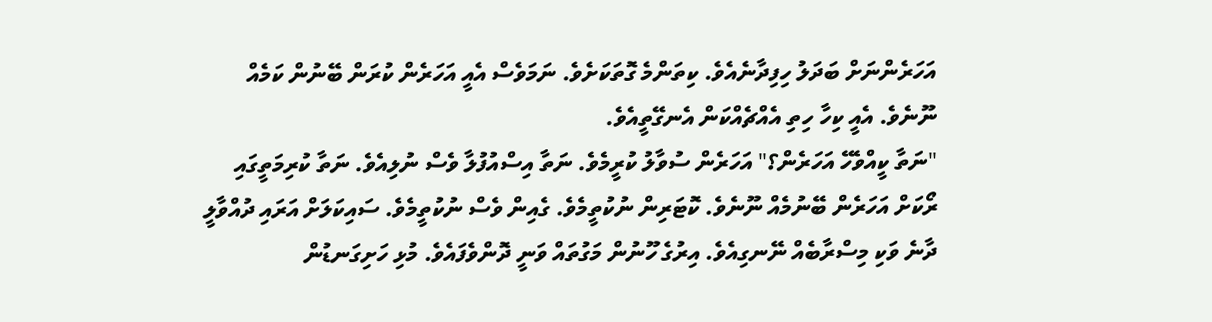އަހަރެންނަށް ބަދަލު ހިފިދާނެއެވެ. ކިތަންމެ ގޮތަކަށެވެ. ނަމަވެސް އެއީ އަހަރެން ކުރަން ބޭނުން ކަމެއް ނޫނެވެ. އެއީ ކިހާ ހިތި އެއްޗެއްކަން އެނގޭތީއެވެ.
"ނަތާ ކީއްވެހޭ އަހަރެން؟" އަހަރެން ސުވާލު ކުރީމެވެ. ނަތާ އިސްއުފުލާ ވެސް ނުލިއެވެ. ނަތާ ކުރިމަތީގައި ރޯކަށް އަހަރެން ބޭނުމެއް ނޫނެވެ. ކޮޓަރިން ނުކުތީމެވެ. ގެއިން ވެސް ނުކުތީމެވެ. ސައިކަލަށް އަރައި ދުއްވާލީ ދާނެ ވަކި މިސްރާބެއް ނޭނގިއެވެ. އިރުގެ ހޫނުން މަގުތައް ވަނީ ދޮންވެފައެވެ. މުޅި ހަށިގަނޑުން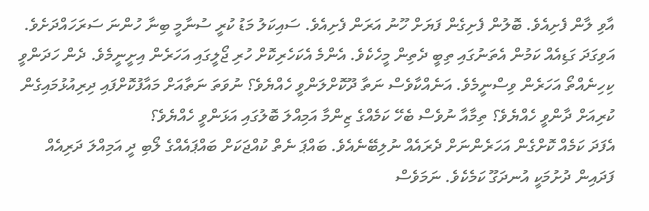އާވި ލާން ފެށިއެވެ. ބޮލުން ފެށިގެން ފަޔަށް ހޫނު އަރަން ފެށިއެވެ. ސައިކަލު މަޑު ކުރީ ސުނާމީ ބިނާ ހުންނަ ސަރަހައްދަށެވެ. އަވިގަދަ ގަޑިއެއް ކަމުން އެތަނުގައި ތިބީ ދެތިން މީހެކެވެ. އެންމެ އެކަހެރިކޮށް ހުރި ޖޯލީގައި އަހަރެން އިށީނީމެވެ. ދެން ހަދަންވީ ކިހިނެއްތޯ އަހަރެން ވިސްނީމެވެ. އަނެއްކާވެސް ނަތާ ދޫކޮށްލަންވީ ހެއްޔެވެ؟ ނުވަތަ ނަތާއަށް މައާފުކޮށްފައި ދިރިއުޅުމައިގެން ކުރިއަށް ދާންވީ ހެއްޔެވެ؟ ތިމާއާ ނުވެސް ބެހޭ ކަމެއްގެ ޒިންމާ އަމިއްލަ ބޮލުގައި އަޅަންވީ ހެއްޔެވެ؟
އެފަދަ ކަމެއް ކޮށްގެން އަހަރެންނަށް ދެރައެއް ނުލިބޭނެއެވެ. ބައްޕަ ނެތް ކުއްޖަކަށް ބައްޕައެއްގެ ލޯބި ދީ އަމިއްލަ ދަރިއެއް ފަދައިން ދުށުމަކީ އުނދަގޫ ކަމެކެވެ. ނަމަވެސް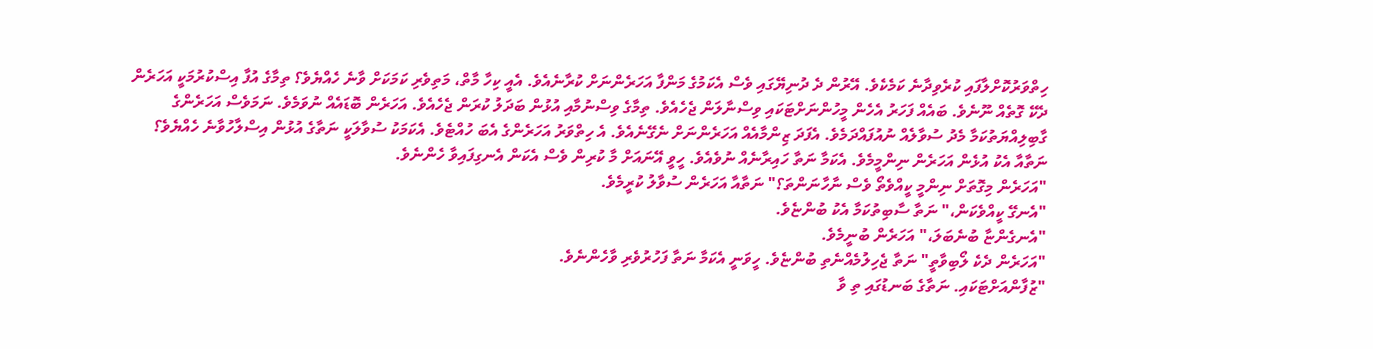ހިތްވަރުކޮށްލާފައި ކުރެވިދާނެ ކަމެކެވެ. އޭރުން ދެ ދުނިޔޭގައި ވެސް އެކަމުގެ މަންފާ އަހަރެންނަށް ކުރާނެއެވެ. އެއީ ކިހާ މާތް، މަތިވެރި ކަމަކަށް ވާނެ ހެއްޔެވެ؟ ތިމާގެ އުފާ އިސްކުރުމަކީ އަހަރެން ދެކޭ ގޮތެއް ނޫނެވެ. ބައެއް ފަހަރު އެހެން މީހުންނަށްޓަކައި ވިސްނާލަން ޖެހެއެވެ. ތިމާގެ ވިސްނުމާއި އުޅުން ބަދަލު ކުރަން ޖެހެއެވެ. އަހަރެން ބޮޑައެއް ނުވަމެވެ. ނަމަވެސް އަހަރެންގެ ގާބިލިއްޔަތުކަމާ މެދު ސުވާލެއް ނުއުފައްދަމެވެ. އެފަދަ ޒިންމާއެއް އަހަރެންނަށް ނެގޭނެއެވެ. އެ ހިތްވަރު އަހަރެންގެ އެބަ ހުއްޓެވެ. އެކަމަކު ސުވާލަކީ ނަތާގެ އުޅުން އިސްލާހުވާނެ ހެއްޔެވެ؟
ނަތާއާ އެކު އުޅެން އަހަރެން ނިންމީމެވެ. އެކަމާ ނަތާ ހައިރާނެއް ނުވެއެވެ. ހީވީ އޭނައަށް މާ ކުރިން ވެސް އެކަން އެނގިފައިވާ ހެންނެވެ.
"އަހަރެން މިގޮތަށް ނިންމީ ކީއްވެތޯ ވެސް ނާހާނަންތަ؟" ނަތާއާ އަހަރެން ސުވާލު ކުރީމެވެ.
"އެނގޭ ކީއްވެކަން،" ނަތާ ސާބިތުކަމާ އެކު ބުންޏެވެ.
"އެނގެންޏާ ބުނެބަލަ،" އަހަރެން ބުނީމެވެ.
"އަހަރެން ދެކެ ލޯބިވާތީ" ނަތާ ޖެހިލުމެއްނެތި ބުންޏެވެ. ހީވަނީ އެކަމާ ނަތާ ފަހުރުވެރި ވާހެންނެވެ.
"ޒުފާންއަށްޓަކައި. ނަތާގެ ބަނޑުގައި ތި ވާ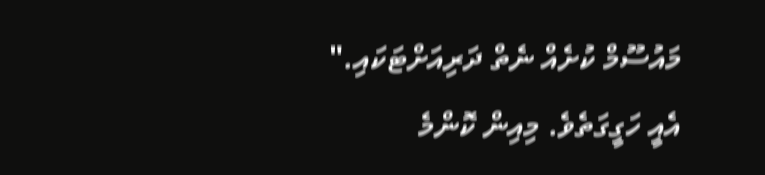މައުސޫމް ކުށެއް ނެތް ދަރިއަށްޓަކައި." އެއީ ހަގީގަތެވެ. މިއިން ކޮންމެ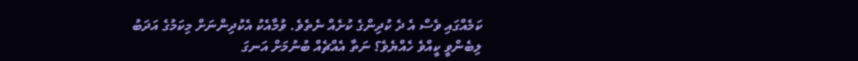ކަމެއްގައި ވެސް އެ ދެ ކުދިންގެ ކުށެއް ނެތެވެ. ވުމާއެކު އެކުދިންނަށް މިކަމުގެ އަދަބު ލިބެންވީ ކީއްވެ ހެއްޔެވެ؟ ނަތާ އެއްޗެއް ބުނުމަށް އަނގަ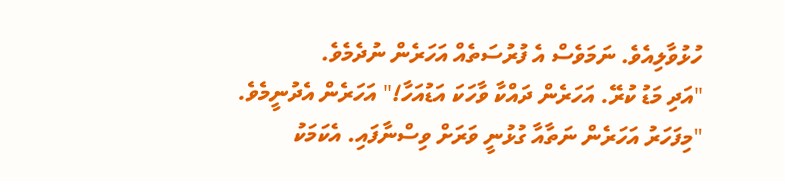ހުޅުވާލިއެވެ. ނަމަވެސް އެ ފުރުސަތެއް އަހަރެން ނުދެމެވެ.
"އަދި މަޑު ކުރޭ. އަހަރެން ދައްކާ ވާހަކަ އަޑުއަހާ!" އަހަރެން އެދުނީމެވެ. "މިފަހަރު އަހަރެން ނަތާއާ ގުޅުނީ ވަރަށް ވިސްނާފައި. އެކަމަކު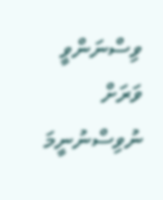ވިސްނަންވީ ވަރަށް ނުވިސްނުނީމަ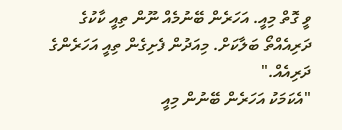ވީ ގޮތް މިއީ. އަހަރެން ބޭނުމެއް ނޫން ތިއީ ކާކުގެ ދަރިއެއްތޯ ބަލާކަށް. މިއަދުން ފެށިގެން ތިއީ އަހަރެންގެ ދަރިއެއް."
"އެކަމަކު އަހަރެން ބޭނުން މިއީ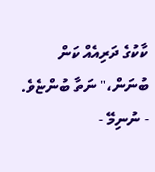ކާކުގެ ދަރިއެއް ކަން ބުނަން،" ނަތާ ބުންޏެވެ.
- ނުނިމޭ -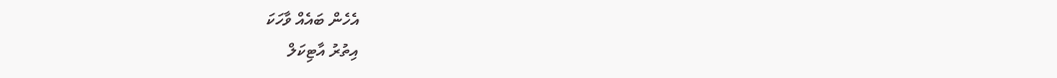އެހެން ބައެއް ވާހަކަ
އިތުރު އާޓިކަލް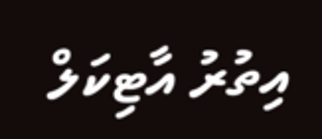އިތުރު އާޓިކަލް